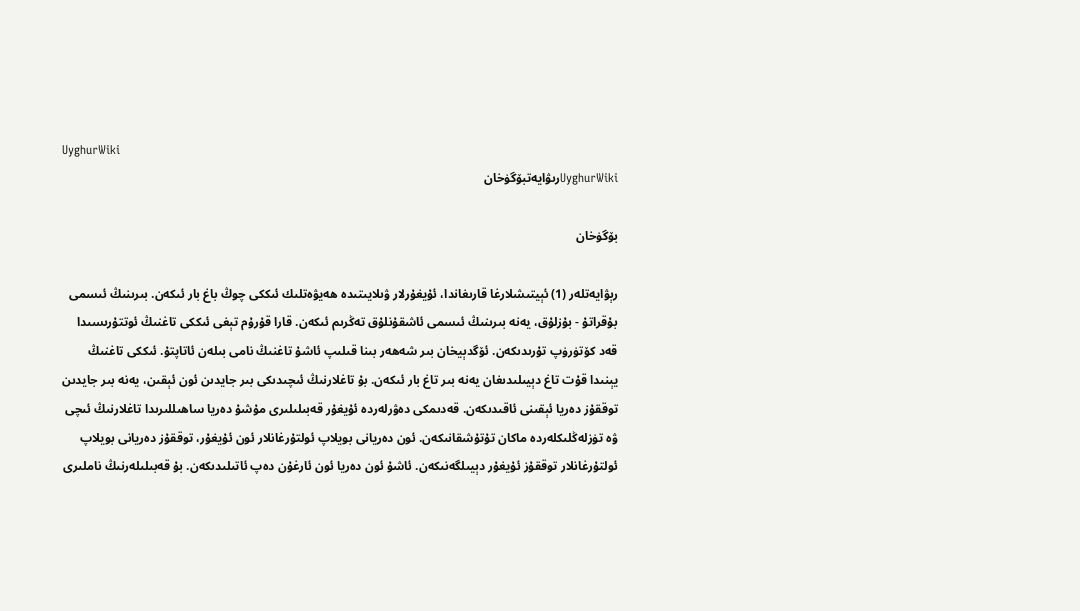UyghurWiki
UyghurWikiرىۋايەتبۆگۈخان

بۆگۈخان

رېۋايەتلەر (1) ئېيتىشلارغا قارىغاندا، ئۇيغۇرلار ۋىلايىتىدە ھەيۋەتلىك ئىككى چوڭ باغ بار ئىكەن. بىرىنىڭ ئىسمى بۇقراتۇ - بۇزلۇق، يەنە بىرىنىڭ ئىسمى ئاشقۇنلۇق تەڭرىم ئىكەن. قارا قۇرۇم تېغى ئىككى تاغنىڭ ئوتتۇرىسىدا قەد كۆتۈرۈپ تۇرىدىكەن. ئۆگدېيخان بىر شەھەر بىنا قىلىپ ئاشۇ تاغنىڭ نامى بىلەن ئاتاپتۇ. ئىككى تاغنىڭ يېنىدا قۇت تاغ دېيىلىدىغان يەنە بىر تاغ بار ئىكەن. بۇ تاغلارنىڭ ئىچىدىكى بىر جايدىن ئون ئېقىن، يەنە بىر جايدىن توققۇز دەريا ئېقىنى ئاقىدىكەن. قەدىمكى دەۋرلەردە ئۇيغۇر قەبىلىلىرى مۇشۇ دەريا ساھىللىرىدا تاغلارنىڭ ئىچى ۋە تۈزلەڭلىكلەردە ماكان تۇتۇشقانىكەن. ئون دەريانى بويلاپ ئولتۇرغانلار ئون ئۇيغۇر، توققۇز دەريانى بويلاپ ئولتۇرغانلار توققۇز ئۇيغۇر دېيىلگەنىكەن. ئاشۇ ئون دەريا ئون ئارغۇن دەپ ئاتىلىدىكەن. بۇ قەبىلىلەرنىڭ ناملىرى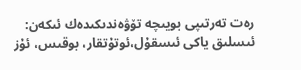رەت تەرتىپى بويىچە تۆۋەندىكىدەك ئىكەن: ئىسلىق ياكى ئىسقۇل،ئوتۇتقار، بوقىس، ئۇز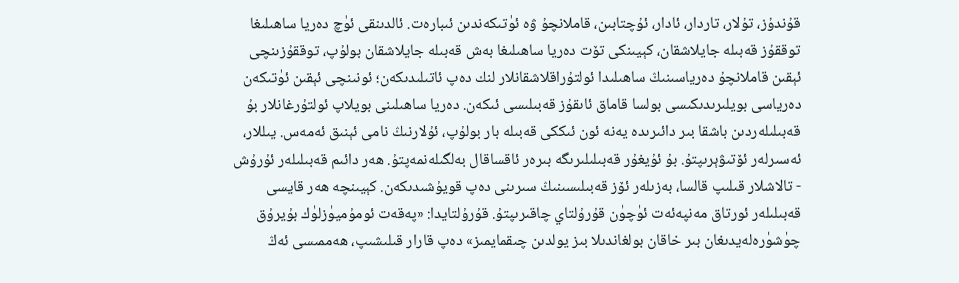قۇندۇز، تۇلار، تاردار، ئادار، ئۇچتابىن، قاملانچۇ ۋە ئۈتىكەندىن ئىبارەت. ئالدىنقى ئۈچ دەريا ساھىلىغا توققۇز قەبىلە جايلاشقان، كېيىنكى تۆت دەريا ساھىلىغا بەش قەبىلە جايلاشقان بولۇپ، توققۇزىنچى ئېقىن قاملانچۇ دەرياسىنىڭ ساھىلىدا ئولتۇراقلاشقانلار لنك دەپ ئاتىلىدىكەن؛ ئونىنچى ئېقىن ئۈتىكەن دەرياسى بويلىرىدىكىسى بولسا قاماق ئاىقۇز قەبىلىسى ئىكەن. دەريا ساھىلىنى بويلاپ ئولتۇرغانلار بۇ قەبىلىلەردىن باشقا بىر دائىرىدە يەنە ئون ئىككى قەبىلە بار بولۇپ، ئۇلارنىڭ نامى ئېنىق ئەمەس. يىللار، ئەسىرلەر ئۆتىۋېرىپتۇ. بۇ ئۇيغۇر قەبىلىلىرىگە بىرەر ئاقساقال بەلگىلەنمەپتۇ. ھەر دائىم قەبىلىلەر ئۇرۇش - تالاشلار قىلىپ قالسا، بەزىلەر ئۆز قەبىلىسىنىڭ سىرىنى دەپ قويۇشىدىكەن. كېيىنچە ھەر قايسى قەبىلىلەر ئورتاق مەنپەئەت ئۈچۈن قۇرۇلتاي چاقىرىپتۇ. قۇرۇلتايدا: «پەقەت ئومۇميۈزلۈك بۇيرۇق چۈشۈرەلەيدىغان بىر خاقان بولغاندىلا بىز يولدىن چىقمايمىز» دەپ قارار قىلىشىپ، ھەممىسى ئەڭ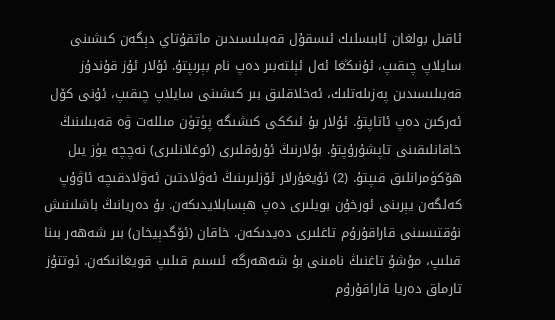ئاقىل بولغان ئابىسلىك ئىسقۇل قەبىلىسىدىن ماتقۇتاي دېگەن كىشىنى سايلاپ چىقىپ، ئۇنىڭغا ئەل ئېلتەبىر دەپ نام بېرىپتۇ. ئۇلار ئۇز قۇندۇز قەبىلىسىدىن پەزىلەتلىك، ئەخلاقلىق بىر كىشىنى سايلاپ چىقىپ، ئۇنى كۆل ئەركىن دەپ ئاتاپتۇ. ئۇلار بۇ ئىككى كىشىگە پۈتۈن مىللەت ۋە قەبىلىنىڭ خاقانلىقىنى تاپشۇرۇپتۇ. بۇلارنىڭ ئۇرۇقلىرى (ئوغلانلىرى) نەچچە يۈز يىل ھۆكۈمرانلىق قىپتۇ. (2) ئۇيغۇرلار ئۆزلىرىنىڭ ئەۋلادتىن ئەۋلادقىچە ئاۋۇپ كەلگەن يېرىنى ئورخۇن بويلىرى دەپ ھېسابلايدىكەن. بۇ دەريانىڭ باشلىنىش نۇقتىسىنى قاراقۇرۇم تاغلىرى دەيدىكەن. خاقان (ئۆگدېيخان) بىر شەھەر بىنا قىلىپ، مۇشۇ تاغنىڭ نامىنى بۇ شەھەرگە ئىسىم قىلىپ قويغانىكەن. ئوتتۇز تارماق دەريا قاراقۇرۇم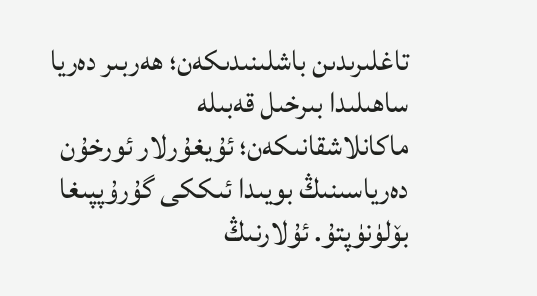تاغلىرىدىن باشلىنىدىكەن؛ ھەربىر دەريا ساھىلىدا بىرخىل قەبىلە ماكانلاشقانىكەن؛ ئۇيغۇرلار ئورخۇن دەرياسىنىڭ بويىدا ئىككى گۇرۇپپىغا بۆلۈنۈپتۇ. ئۇلارنىڭ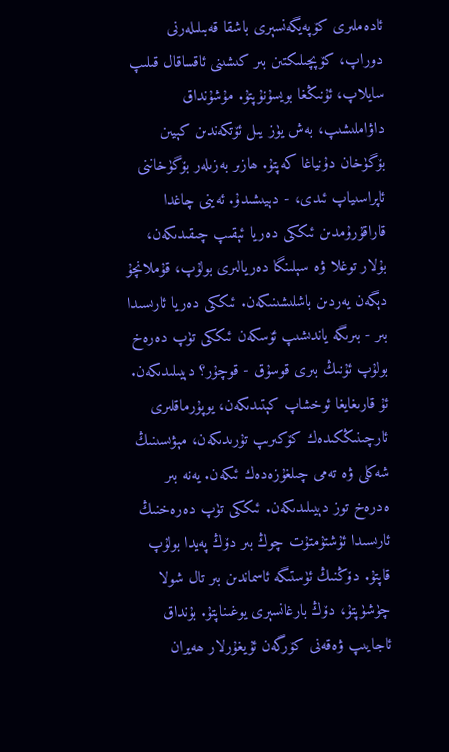ئادەملىرى كۆپەيگەنسېرى باشقا قەبىلىلەرنى دوراپ، كۆپچىلىكتىن بىر كىشىنى ئاقساقال قىلىپ سايلاپ، ئۇنىڭغا بويسۇنۇپتۇ. مۇشۇنداق داۋاملىشىپ، بەش يۈز يىل ئۆتكەندىن كېيىن بۆگۈخان دۇنياغا كەپتۇ. ھازىر بەزىلەر بۆگۈخاننى ئاپراسىياپ ئىدى، - دېيىشىدۇ. ئەينى چاغدا قاراقۇرۇمدىن ئىككى دەريا ئېقىپ چىقىدىكەن، بۇلار توغلا ۋە سېلىنگا دەريالىرى بولۇپ، قۇملانچۇ دېگەن يەردىن باشلىشىنىكەن. ئىككى دەريا ئارىسىدا بىر - بىرىگە ياندىشىپ ئۆسكەن ئىككى تۈپ دەرەخ بولۇپ ئۇنىڭ بىرى قوسۇق - قوچۇر؟ دېيىلىدىكەن. ئۇ قارىغايغا ئوخشاپ كېتىدىكەن، يوپۇرماقلىرى ئارچىنىڭكىدەك كۆكىرىپ تۇرىدىكەن، مېۋىسىنىڭ شەكلى ۋە تەمى چىلغۇزەدەك ئىكەن. يەنە بىر ەدرەخ توز دېيىلىدىكەن. ئىككى تۈپ دەرەخنىڭ ئارىسىدا ئۇشتۇمتۇت چوڭ بىر دۆڭ پەيدا بولۇپ قاپتۇ. دۆڭنىڭ ئۈستىگە ئاسماندىن بىر تال شولا چۈشۈپتۇ، دۆڭ بارغانسېرى يوغىناپتۇ. بۇنداق ئاجايىپ ۋەقەنى كۆرگەن ئۇيغۇرلار ھەيران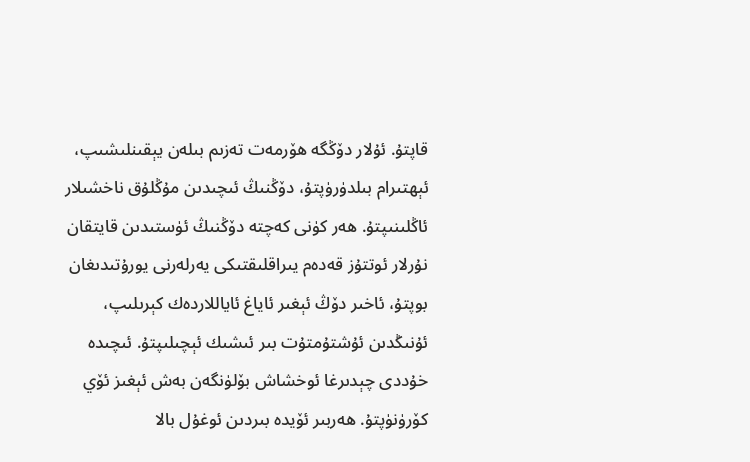قاپتۇ. ئۇلار دۆڭگە ھۆرمەت تەزىم بىلەن يېقىنلىشىپ، ئېھتىرام بىلدۈرۈپتۇ، دۆڭنىڭ ئىچىدىن مۇڭلۇق ناخشىلار ئاڭلىنىپتۇ. ھەر كۈنى كەچتە دۆڭنىڭ ئۈستىدىن قايتقان نۇرلار ئوتتۇز قەدەم يىراقلىقتىكى يەرلەرنى يورۇتىدىغان بوپتۇ، ئاخىر دۆڭ ئېغىر ئاياغ ئاياللاردەك كېرىلىپ، ئۇنىڭدىن ئۇشتۇمتۇت بىر ئىشىك ئېچىلىپتۇ. ئىچىدە خۇددى چېدىرغا ئوخشاش بۆلۈنگەن بەش ئېغىز ئۆي كۆرۈنۈپتۇ. ھەربىر ئۆيدە بىردىن ئوغۇل بالا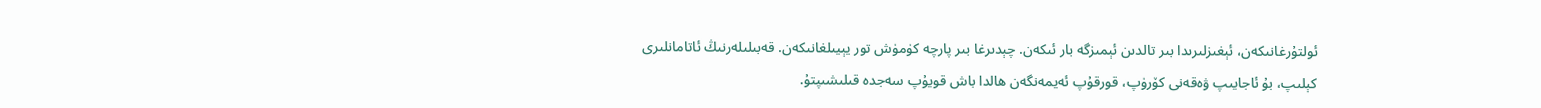ئولتۇرغانىكەن، ئېغىزلىرىدا بىر تالدىن ئېمىزگە بار ئىكەن. چېدىرغا بىر پارچە كۈمۈش تور يېيىلغانىكەن. قەبىلىلەرنىڭ ئاتامانلىرى كېلىپ، بۇ ئاجايىپ ۋەقەنى كۆرۈپ، قورقۇپ ئەيمەنگەن ھالدا باش قويۇپ سەجدە قىلىشىپتۇ.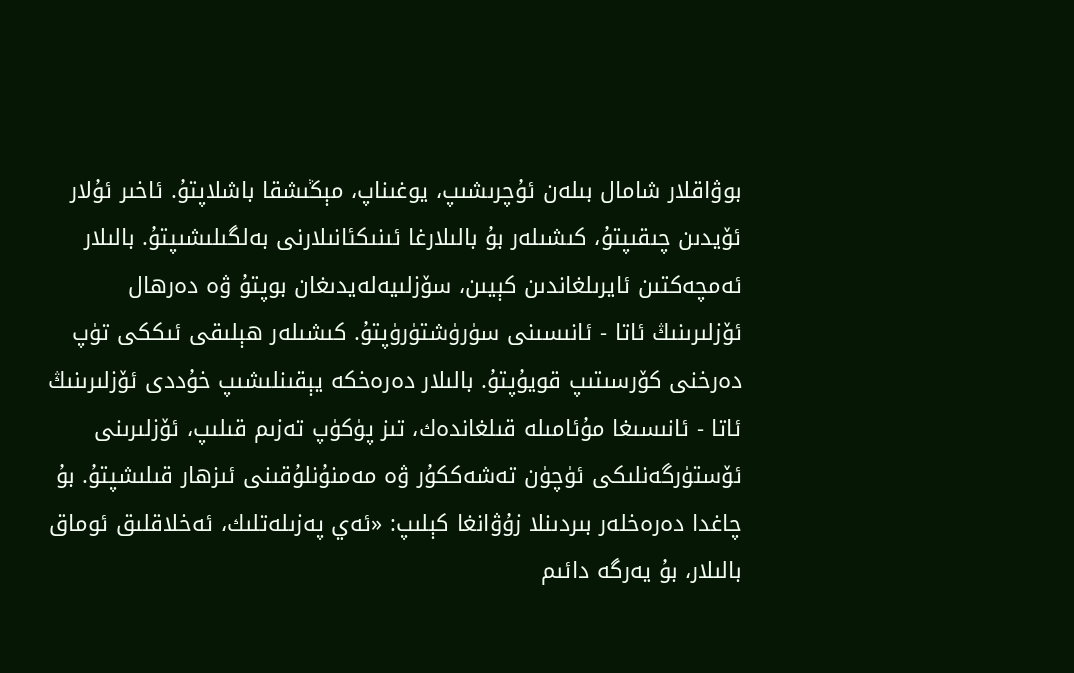بوۋاقلار شامال بىلەن ئۇچرىشىپ، يوغىناپ، مېڭىشقا باشلاپتۇ. ئاخىر ئۇلار ئۆيدىن چىقىپتۇ، كىشىلەر بۇ بالىلارغا ئىنىكئانىلارنى بەلگىلىشىپتۇ. بالىلار ئەمچەكتىن ئايرىلغاندىن كېيىن، سۆزلىيەلەيدىغان بوپتۇ ۋە دەرھال ئۆزلىرىنىڭ ئاتا - ئانىسىنى سۈرۈشتۈرۈپتۇ. كىشىلەر ھېلىقى ئىككى تۈپ دەرخنى كۆرسىتىپ قويۇپتۇ. بالىلار دەرەخكە يېقىنلىشىپ خۇددى ئۆزلىرىنىڭ ئاتا - ئانىسىغا مۇئامىلە قىلغاندەك، تىز پۈكۈپ تەزىم قىلىپ، ئۆزلىرىنى ئۆستۈرگەنلىكى ئۈچۈن تەشەككۇر ۋە مەمنۇنلۇقىنى ئىزھار قىلىشپتۇ. بۇ چاغدا دەرەخلەر بىردىنلا زۇۋانغا كېلىپ: «ئەي پەزىلەتلىك، ئەخلاقلىق ئوماق بالىلار، بۇ يەرگە دائىم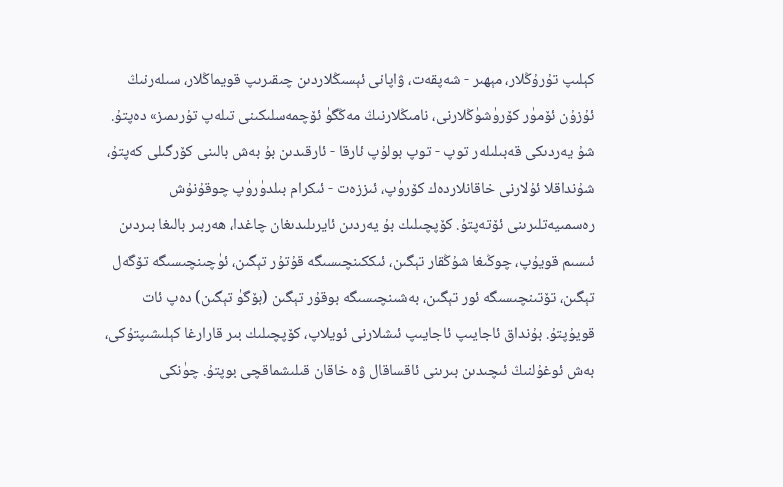كېلىپ تۇرۇڭلار، مېھىر - شەپقەت، ۋاپانى ئېسىڭلاردىن چىقىرىپ قويماڭلار، سىلەرنىڭ ئۇزۇن ئۆمۈر كۆرۈشۈڭلارنى، نامىڭلارنىڭ مەڭگۈ ئۆچمەسلىكىنى تىلەپ تۇرىمىز» دەپتۇ. شۇ يەردىكى قەبىلىلەر توپ - توپ بولۇپ ئارقا - ئارقىدىن بۇ بەش بالىنى كۆرگىلى كەپتۇ، شۇنداقلا ئۇلارنى خاقانلاردەك كۆرۈپ، ئىززەت - ئىكرام بىلدۈرۈپ چوقۇنۇش رەسمىيەتلىرىنى ئۆتەپتۇ. كۆپچىلىك بۇ يەردىن ئايرىلىدىغان چاغدا، ھەربىر بالىغا بىردىن ئىسىم قويۇپ، چوڭىغا شۇڭقار تېگىن، ئىككىنچىسىگە قۇتۇر تېگىن، ئۈچىنچىسىگە تۆگەل تېگىن، تۆتىنچىسىگە ئور تېگىن، بەشىنچىسىگە بوقۇر تېگىن (بۆگۈ تېگىن) دەپ ئات قويۇپتۇ. بۇنداق ئاجايىپ ئاجايىپ ئىشلارنى ئويلاپ، كۆپچىلىك بىر قارارغا كېلىشىپتۇكى، بەش ئوغۇلنىڭ ئىچىدىن بىرىنى ئاقساقال ۋە خاقان قىلىشماقچى بوپتۇ. چۈنكى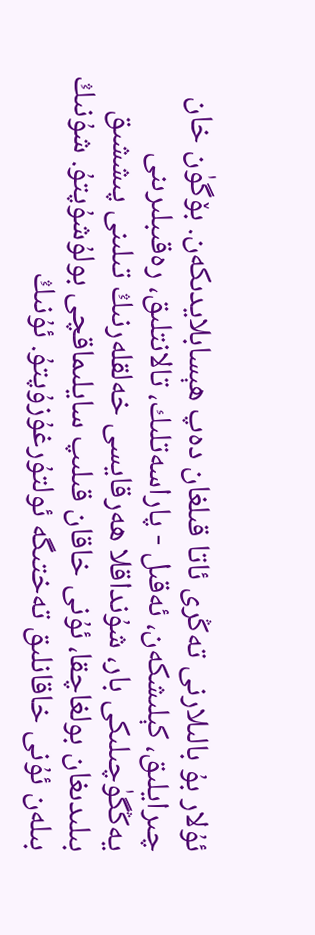ئۇلار بۇ بالىلارنى تەڭرى ئاتا قىلغان دەپ ھېسابلايدىكەن. بۆگۈن خان چىرايلىق، كېلىشكەن، ئەقىل - پاراسەتلىك، تالانتلىق، رەقىبلىرىنى يەڭگۈچىلىكى بار، شۇنداقلا ھەرقايسى خەلقلەرنىڭ تىلىنى پىششىق بىلىدىغان بولغاچقا، ئۇنى خاقان قىلىپ سايلىماقچى بولۇشۇپتۇ. شۇنىڭ بىلەن ئۇنى خاقانلىق تەختىگە ئولتۇرغۇزۇپتۇ. ئۇنىڭ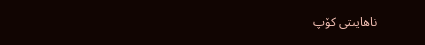ناھايىتى كۆپ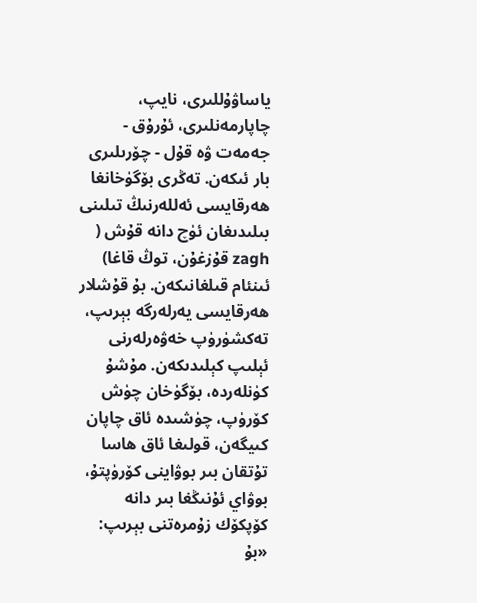ياساۋۇللىرى، نايپ، چاپارمەنلىرى، ئۇرۇق - جەمەت ۋە قۇل - چۆرىلىرى بار ئىكەن. تەڭرى بۆگۈخانغا ھەرقايسى ئەللەرنىڭ تىلىنى بىلىدىغان ئۈچ دانە قۇش ( zagh قۇزغۇن، توڭ قاغا) ئىنئام قىلغانىكەن. بۇ قۇشلار ھەرقايسى يەرلەرگە بېرىپ، تەكشۈرۈپ خەۋەرلەرنى ئېلىپ كېلىدىكەن. مۇشۇ كۈنلەردە، بۆگۈخان چۈش كۆرۈپ، چۈشىدە ئاق چاپان كىيگەن، قولىغا ئاق ھاسا تۇتقان بىر بوۋاينى كۆرۈپتۇ، بوۋاي ئۇنىڭغا بىر دانە كۆپكۆك زۇمرەتنى بېرىپ: «بۇ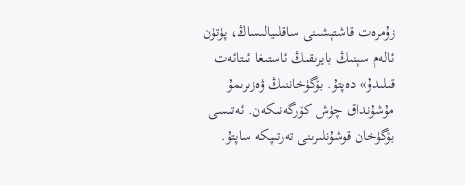زۇمرەت قاشتېشىنى ساقلىيالىساڭ، پۈتۈن ئالەم سېنىڭ بايرىقىڭ ئاستىغا ئىتائەت قىلىدۇ» دەپتۇ. بۆگۈخاننىڭ ۋەزىرىمۇ مۇشۇنداق چۈش كۆرگەنىكەن. ئەتىسى بۆگۈخان قوشۇنلىرىنى تەرتىپكە ساپتۇ.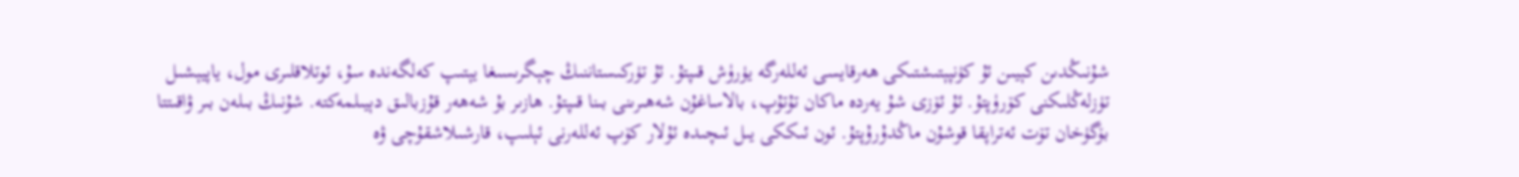شۇنىڭدىن كېيىن ئۇ كۈنپېتىشتىكى ھەرقايسى ئەللەرگە يۈرۈش قىپتۇ. ئۇ تۈركىستاننىڭ چېگرىسىغا يېتىپ كەلگەندە سۇ، ئوتلاقلىرى مول، ياپيېشىل تۈزلەڭلىكنى كۆرۈپتۇ. ئۇ ئۆزى شۇ يەردە ماكان تۇتۇپ، بالاساغۇن شەھىرىنى بىنا قىپتۇ. ھازىر بۇ شەھەر قۇزبالىق دېيىلمەكتە. شۇنىڭ بىلەن بىر ۋاقىتتا بۆگۈخان تۆت ئەتراپقا قوشۇن ماڭدۇرۇپتۇ. ئون ئىككى يىل ئىچىدە ئۇلار كۆپ ئەللەرنى ئېلىپ، قارشىلاشقۇچى ۋە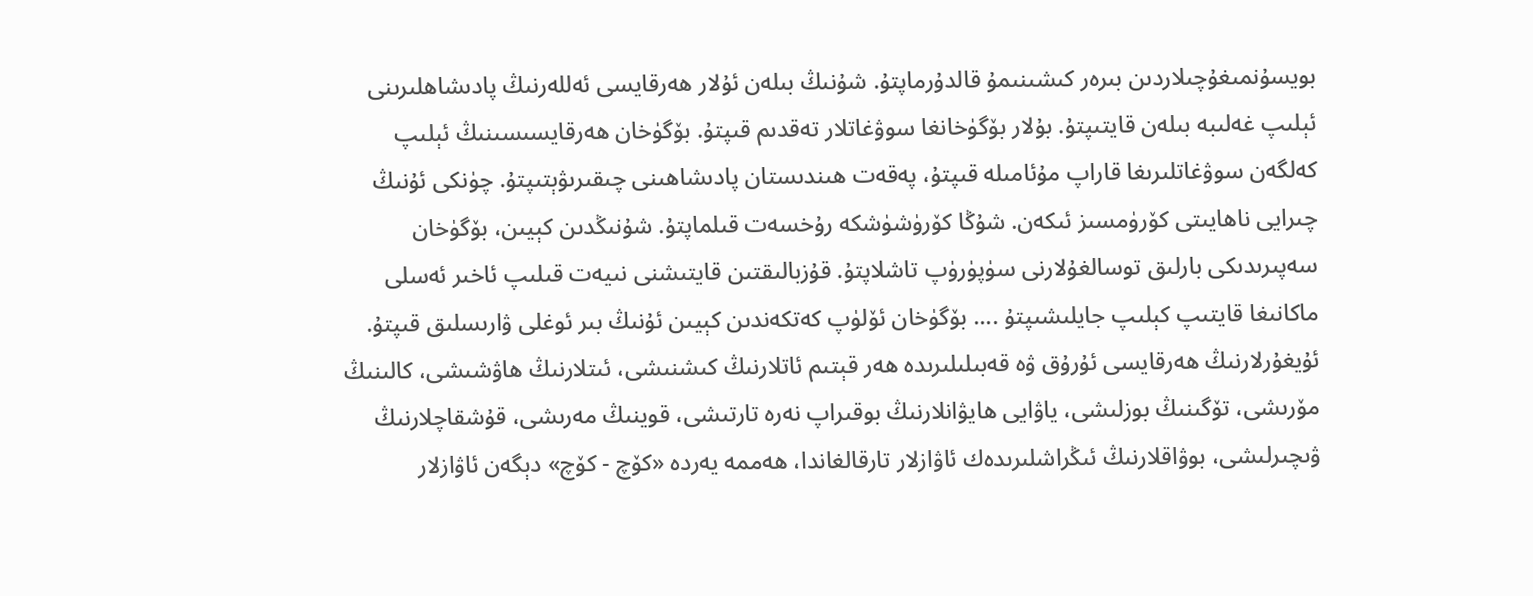بويسۇنمىغۇچىلاردىن بىرەر كىشىنىمۇ قالدۇرماپتۇ. شۇنىڭ بىلەن ئۇلار ھەرقايسى ئەللەرنىڭ پادىشاھلىرىنى ئېلىپ غەلىبە بىلەن قايتىپتۇ. بۇلار بۆگۈخانغا سوۋغاتلار تەقدىم قىپتۇ. بۆگۈخان ھەرقايسىسىنىڭ ئېلىپ كەلگەن سوۋغاتلىرىغا قاراپ مۇئامىلە قىپتۇ، پەقەت ھىندىستان پادىشاھىنى چىقىرىۋېتىپتۇ. چۈنكى ئۇنىڭ چىرايى ناھايىتى كۆرۈمسىز ئىكەن. شۇڭا كۆرۈشۈشكە رۇخسەت قىلماپتۇ. شۇنىڭدىن كېيىن، بۆگۈخان سەپىرىدىكى بارلىق توسالغۇلارنى سۈپۈرۈپ تاشلاپتۇ. قۇزبالىقتىن قايتىشنى نىيەت قىلىپ ئاخىر ئەسلى ماكانىغا قايتىپ كېلىپ جايلىشىپتۇ .... بۆگۈخان ئۆلۈپ كەتكەندىن كېيىن ئۇنىڭ بىر ئوغلى ۋارىسلىق قىپتۇ. ئۇيغۇرلارنىڭ ھەرقايسى ئۇرۇق ۋە قەبىلىلىرىدە ھەر قېتىم ئاتلارنىڭ كىشنىشى، ئىتلارنىڭ ھاۋشىشى، كالىنىڭ مۆرىشى، تۆگىنىڭ بوزلىشى، ياۋايى ھايۋانلارنىڭ بوقىراپ نەرە تارتىشى، قوينىڭ مەرىشى، قۇشقاچلارنىڭ ۋىچىرلىشى، بوۋاقلارنىڭ ئىڭراشلىرىدەك ئاۋازلار تارقالغاندا، ھەممە يەردە «كۆچ - كۆچ» دېگەن ئاۋازلار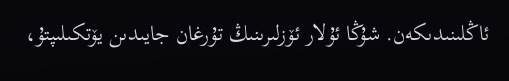ئاڭلىنىدىكەن. شۇڭا ئۇلار ئۆزلىرىنىڭ تۇرغان جايىدىن يۆتكىلىپتۇ،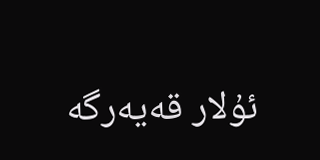ئۇلار قەيەرگە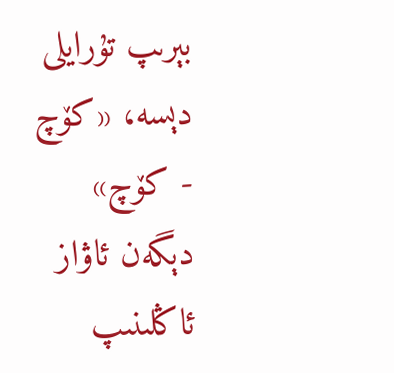بېرىپ تۇرايلى دېسە، «كۆچ - كۆچ» دېگەن ئاۋاز ئاڭلىنىپ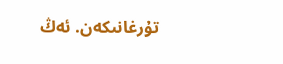تۇرغانىكەن. ئەڭ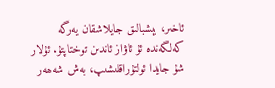ئاخىر، بېشبالىق جايلاشقان يەرگە كەلگەندە ئۇ ئاۋاز ئاندىن توختاپتۇ. ئۇلار شۇ جايدا ئولتۇراقلىشىپ، بەش شەھەر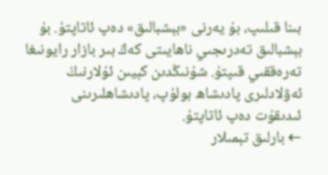بىنا قىلىپ، بۇ يەرنى «بېشبالىق» دەپ ئاتاپتۇ. بۇ بېشبالىق تەدرىجىي ناھايىتى كەڭ بىر بازار رايونىغا تەرەققىي قىپتۇ. شۇنىڭدىن كېيىن ئۇلارنىڭ ئەۋلادلىرى پادىشاھ بولۇپ، پادىشاھلىرىنى ئىدىقۇت دەپ ئاتاپتۇ.
← بارلىق تېمىلار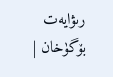رىۋايەت
بۆگۈخان |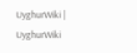UyghurWiki | UyghurWiki